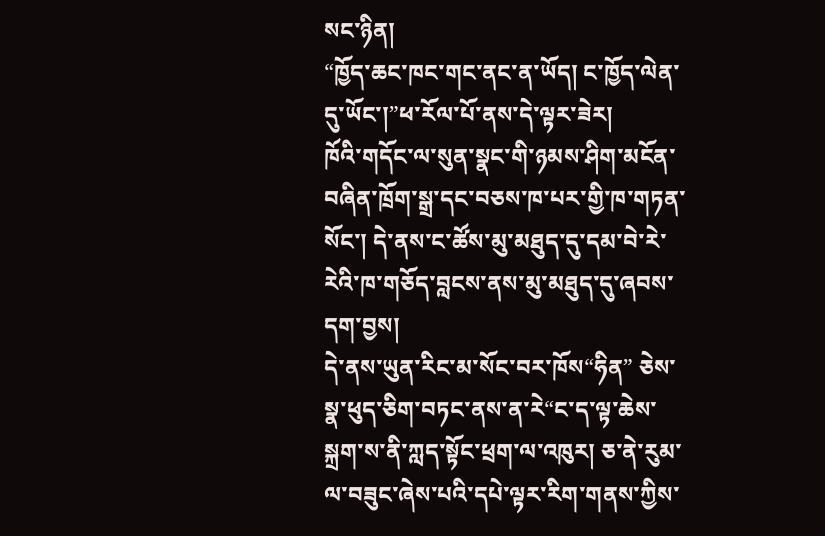སང་ཉིན།
“ཁྱོད་ཆང་ཁང་གང་ནང་ན་ཡོད། ང་ཁྱོད་ལེན་དུ་ཡོང་།”ཕ་རོལ་པོ་ནས་དེ་ལྟར་ཟེར།
ཁོའི་གདོང་ལ་སུན་སྣང་གི་ཉམས་ཤིག་མངོན་བཞིན་ཁྲོག་སྒྲ་དང་བཅས་ཁ་པར་གྱི་ཁ་གཏན་སོང་། དེ་ནས་ང་ཚོས་མུ་མཐུད་དུ་དམ་བེ་རེ་རེའི་ཁ་གཅོད་བླངས་ནས་མུ་མཐུད་དུ་ཞབས་དག་བྱས།
དེ་ནས་ཡུན་རིང་མ་སོང་བར་ཁོས“ཧིན” ཅེས་སྣ་ཕུད་ཅིག་བཏང་ནས་ན་རེ“ང་ད་ལྟ་ཆེས་སྐྲག་ས་ནི་ཀླད་སྟོང་ཕྲག་ལ་འཁུར། ཅ་ནེ་རུམ་ལ་བཟུང་ཞེས་པའི་དཔེ་ལྟར་རིག་གནས་ཀྱིས་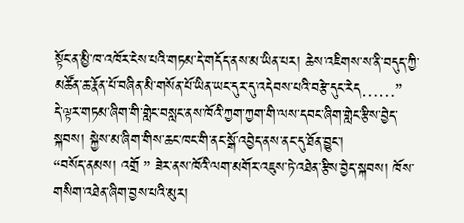སྟོང་ན་མྱི་ཁ་འཁོར་ངེས་པའི་གཏམ་དེ་གདོད་ནས་མ་ཡིན་པར། ཆེས་འཇིགས་ས་ནི་བདུད་ཀྱི་མཚོན་ཆ་རྣོན་པོ་བཞིན་མི་གསོན་པོ་ཡིན་ཡང་དུར་དུ་འདེབས་པའི་བརྩེ་དུང་རེད……”
དེ་ལྟར་གཏམ་ཞིག་གི་གླེང་བསླང་ནས་ཁོའི་ཀྱག་ཀྱག་གི་ལས་དབང་ཞིག་གླེང་རྩིས་བྱེད་སྐབས། སྐྱེས་མ་ཞིག་གིས་ཆང་ཁང་གི་ནང་སྒོ་འབྱེད་ནས་ནང་དུ་ཐོན་བྱུང་།
“བསོད་ནམས། འགྲོ ” ཟེར་ནས་ཁོའི་ལག་མགོར་འཇུས་ཏེ་འཐེན་རྩིས་བྱེད་སྐབས། ཁོས་གསིག་འཐེན་ཞིག་བྱས་པའི་མུར།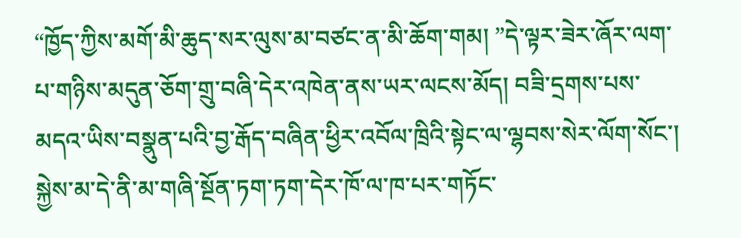“ཁྱོད་ཀྱིས་མགོ་མི་ཆུད་སར་ལུས་མ་བཙང་ན་མི་ཆོག་གམ། ”དེ་ལྟར་ཟེར་ཞོར་ལག་པ་གཉིས་མདུན་ཅོག་གྲུ་བཞི་དེར་འཁེན་ནས་ཡར་ལངས་མོད། བཟི་དྲགས་པས་མདའ་ཡིས་བསྣུན་པའི་བྱ་རྒོད་བཞིན་ཕྱིར་འབོལ་ཁྲིའི་སྟེང་ལ་ལྷབས་སེར་ལོག་སོང་།
སྐྱེས་མ་དེ་ནི་མ་གཞི་སྔོན་ཏག་ཏག་དེར་ཁོ་ལ་ཁ་པར་གཏོང་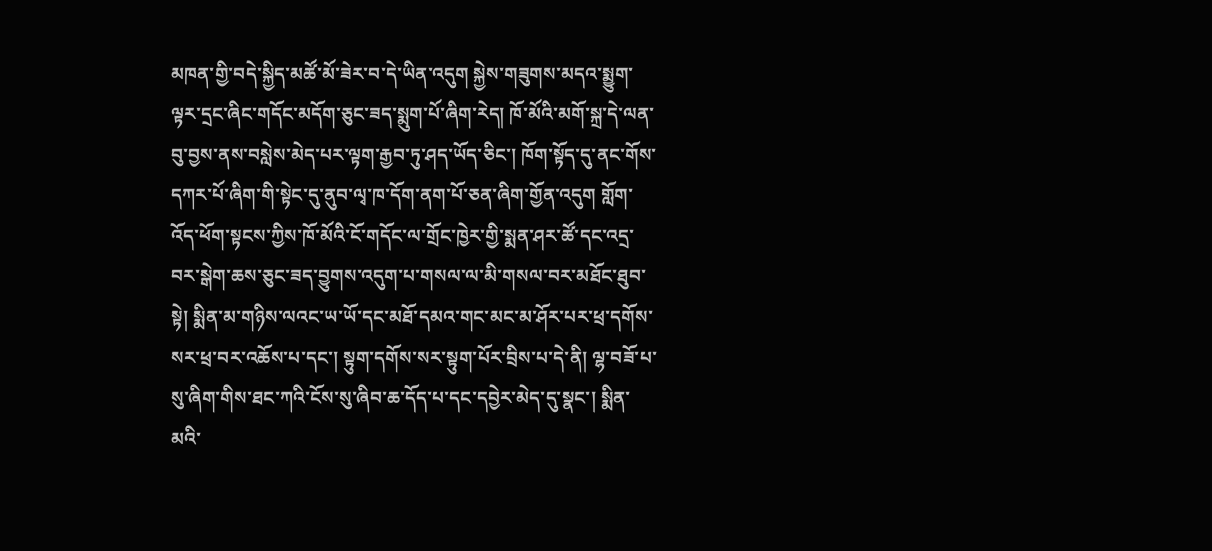མཁན་གྱི་བདེ་སྐྱིད་མཚོ་མོ་ཟེར་བ་དེ་ཡིན་འདུག སྐྱེས་གཟུགས་མདའ་སྨྱུག་ལྟར་དྲང་ཞིང་གདོང་མདོག་ཅུང་ཟད་སྨུག་པོ་ཞིག་རེད། ཁོ་མོའི་མགོ་སྐྲ་དེ་ལན་བུ་བྱས་ནས་བསླེས་མེད་པར་ལྟག་རྒྱབ་ཏུ་ཤད་ཡོད་ཅིང་། ཁོག་སྟོད་དུ་ནང་གོས་དཀར་པོ་ཞིག་གི་སྟེང་དུ་ནུབ་ལྭ་ཁ་དོག་ནག་པོ་ཅན་ཞིག་གྱོན་འདུག གློག་འོད་ཕོག་སྟངས་ཀྱིས་ཁོ་མོའི་ངོ་གདོང་ལ་གྲོང་ཁྱེར་གྱི་སྨན་ཤར་ཚོ་དང་འདྲ་བར་སྒེག་ཆས་ཅུང་ཟད་བྱུགས་འདུག་པ་གསལ་ལ་མི་གསལ་བར་མཐོང་ཐུབ་སྟེ། སྨིན་མ་གཉིས་ལའང་ཡ་ཡོ་དང་མཐོ་དམའ་གང་མང་མ་ཤོར་པར་ཕྲ་དགོས་སར་ཕྲ་བར་འཆོས་པ་དང་། སྟུག་དགོས་སར་སྟུག་པོར་བྲིས་པ་དེ་ནི། ལྷ་བཟོ་པ་སུ་ཞིག་གིས་ཐང་ཀའི་ངོས་སུ་ཞིབ་ཆ་དོད་པ་དང་དབྱེར་མེད་དུ་སྣང་། སྨིན་མའི་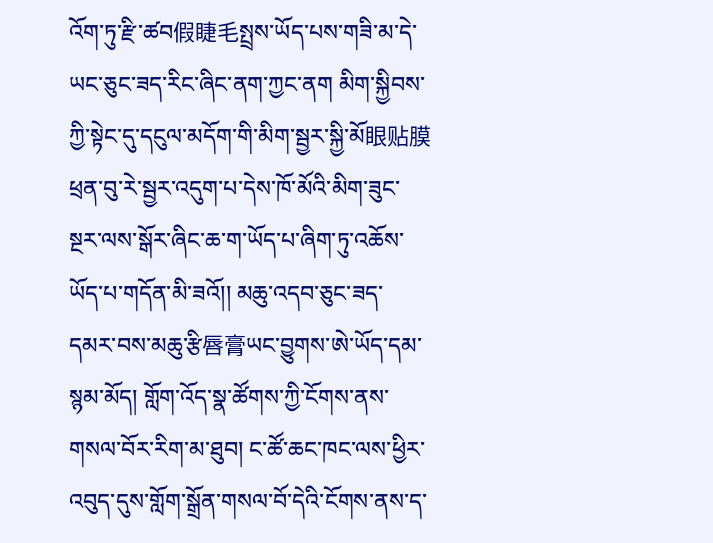འོག་ཏུ་རྫི་ཚབ假睫毛སྤྲས་ཡོད་པས་གཟི་མ་དེ་ཡང་ཅུང་ཟད་རིང་ཞིང་ནག་ཀྱང་ནག མིག་སྐྱིབས་ཀྱི་སྟེང་དུ་དངུལ་མདོག་གི་མིག་སྦྱར་སྐྱི་མོ眼贴膜ཕྲན་བུ་རེ་སྦྱར་འདུག་པ་དེས་ཁོ་མོའི་མིག་ཟུང་སྔར་ལས་སྒོར་ཞིང་ཆ་ག་ཡོད་པ་ཞིག་ཏུ་འཆོས་ཡོད་པ་གདོན་མི་ཟའོ།། མཆུ་འདབ་ཅུང་ཟད་དམར་བས་མཆུ་རྩི唇膏ཡང་བྱུགས་ཨེ་ཡོད་དམ་སྙམ་མོད། གློག་འོད་སྣ་ཚོགས་ཀྱི་ངོགས་ནས་གསལ་བོར་རིག་མ་ཐུབ། ང་ཚོ་ཆང་ཁང་ལས་ཕྱིར་འབུད་དུས་གློག་སྒྲོན་གསལ་བོ་དེའི་ངོགས་ནས་ད་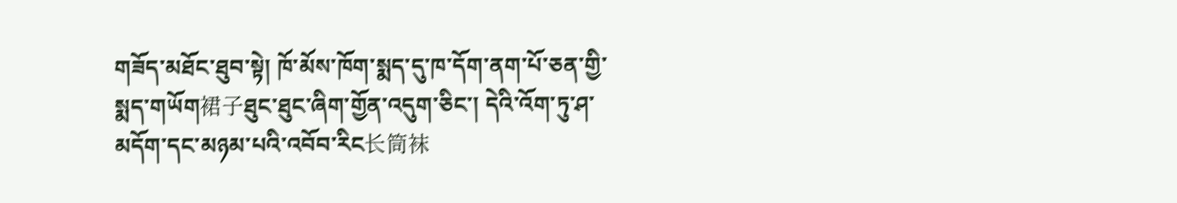གཟོད་མཐོང་ཐུབ་སྟེ། ཁོ་མོས་ཁོག་སྨད་དུ་ཁ་དོག་ནག་པོ་ཅན་གྱི་སྨད་གཡོག裙子ཐུང་ཐུང་ཞིག་གྱོན་འདུག་ཅིང་། དེའི་འོག་ཏུ་ཤ་མདོག་དང་མཉམ་པའི་འབོབ་རིང长筒袜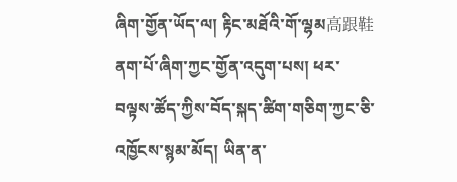ཞིག་གྱོན་ཡོད་ལ། རྟིང་མཐོའི་གོ་ལྷམ高跟鞋ནག་པོ་ཞིག་ཀྱང་གྱོན་འདུག་པས། ཕར་བལྟས་ཚོད་ཀྱིས་བོད་སྐད་ཚིག་གཅིག་ཀྱང་ཅི་འཁྱོངས་སྙམ་མོད། ཡིན་ན་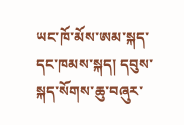ཡང་ཁོ་མོས་ཨམ་སྐད་དང་ཁམས་སྐད། དབུས་སྐད་སོགས་ཆུ་བཞུར་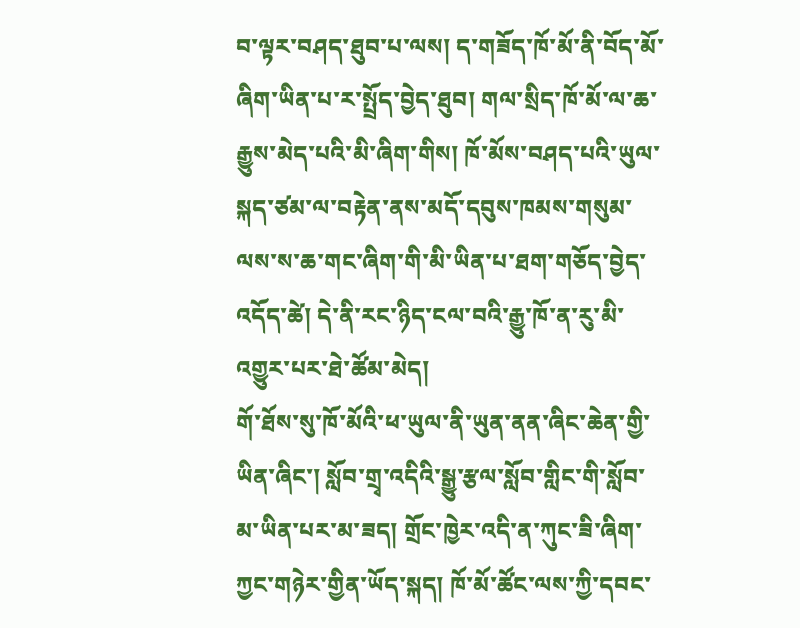བ་ལྟར་བཤད་ཐུབ་པ་ལས། ད་གཟོད་ཁོ་མོ་ནི་བོད་མོ་ཞིག་ཡིན་པ་ར་སྤྲོད་བྱེད་ཐུབ། གལ་སྲིད་ཁོ་མོ་ལ་ཆ་རྒྱུས་མེད་པའི་མི་ཞིག་གིས། ཁོ་མོས་བཤད་པའི་ཡུལ་སྐད་ཙམ་ལ་བརྟེན་ནས་མདོ་དབུས་ཁམས་གསུམ་ལས་ས་ཆ་གང་ཞིག་གི་མི་ཡིན་པ་ཐག་གཅོད་བྱེད་འདོད་ཚེ། དེ་ནི་རང་ཉིད་ངལ་བའི་རྒྱུ་ཁོ་ན་རུ་མི་འགྱུར་པར་ཐེ་ཚོམ་མེད།
གོ་ཐོས་སུ་ཁོ་མོའི་ཕ་ཡུལ་ནི་ཡུན་ནན་ཞིང་ཆེན་གྱི་ཡིན་ཞིང་། སློབ་གྲྭ་འདིའི་སྒྱུ་རྩལ་སློབ་གླིང་གི་སློབ་མ་ཡིན་པར་མ་ཟད། གྲོང་ཁྱེར་འདི་ན་ཀུང་ཟི་ཞིག་ཀྱང་གཉེར་གྱིན་ཡོད་སྐད། ཁོ་མོ་ཚོང་ལས་ཀྱི་དབང་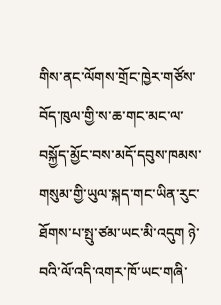གིས་ནང་ལོགས་གྲོང་ཁྱེར་གཙོས་བོད་ཁུལ་གྱི་ས་ཆ་གང་མང་ལ་བསྐྱོད་མྱོང་བས་མདོ་དབུས་ཁམས་གསུམ་གྱི་ཡུལ་སྐད་གང་ཡིན་རུང་ཐོགས་པ་སྤུ་ཙམ་ཡང་མི་འདུག ཉེ་བའི་ལོ་འདི་འགར་ཁོ་ཡང་གཞི་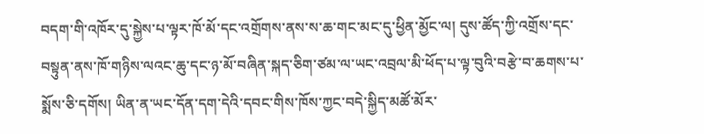བདག་གི་འཁོར་དུ་སྐྱེས་པ་ལྟར་ཁོ་མོ་དང་འགྲོགས་ནས་ས་ཆ་གང་མང་དུ་ཕྱིན་མྱོང་ལ། དུས་ཚོད་ཀྱི་འགྲོས་དང་བསྟུན་ནས་ཁོ་གཉིས་ལའང་ཆུ་དང་ཉ་མོ་བཞིན་སྐད་ཅིག་ཙམ་ལ་ཡང་འབྲལ་མི་ཕོད་པ་ལྟ་བུའི་བརྩེ་བ་ཆགས་པ་སྨོས་ཅི་དགོས། ཡིན་ན་ཡང་དོན་དག་དེའི་དབང་གིས་ཁོས་ཀྱང་བདེ་སྐྱིད་མཚོ་མོར་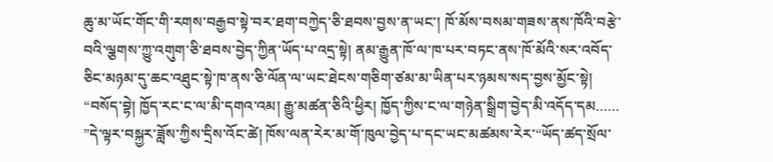ཆུ་མ་ཡོང་གོང་གི་རགས་བརྒྱབ་སྟེ་བར་ཐག་བཀྱེད་ཅི་ཐབས་བྱས་ན་ཡང་། ཁོ་མོས་བསམ་གཟས་ནས་ཁོའི་བརྩེ་བའི་ལྕགས་ཀྱུ་འགུག་ཅི་ཐབས་བྱེད་ཀྱིན་ཡོད་པ་འདྲ་སྟེ། ནམ་རྒྱུན་ཁོ་ལ་ཁ་པར་བཏང་ནས་ཁོ་མོའི་སར་འབོད་ཅིང་མཉམ་དུ་ཆང་འཐུང་སྟེ་ཁ་ནས་ཅི་ལོན་ལ་ཡང་ཐེངས་གཅིག་ཙམ་མ་ཡིན་པར་ཉམས་སད་བྱས་མྱོང་སྟེ།
“བསོད་བྷེ། ཁྱོད་རང་ང་ལ་མི་དགའ་འམ། རྒྱུ་མཚན་ཅིའི་ཕྱིར། ཁྱོད་ཀྱིས་ང་ལ་གཉེན་སྒྲིག་བྱེད་མི་འདོད་དམ…… ”དེ་ལྟར་བསྐྱར་ཟློས་ཀྱིས་དྲིས་འོང་ཚེ། ཁོས་ལན་རེར་མ་གོ་ཁུལ་བྱེད་པ་དང་ཡང་མཚམས་རེར་“ཡོད་ཚད་སྲོལ་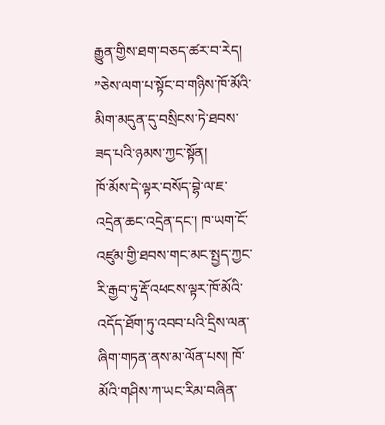རྒྱུན་གྱིས་ཐག་བཅད་ཚར་བ་རེད། ”ཅེས་ལག་པ་སྟོང་བ་གཉིས་ཁོ་མོའི་མིག་མདུན་དུ་བསྲིངས་ཏེ་ཐབས་ཟད་པའི་ཉམས་ཀྱང་སྟོན།
ཁོ་མོས་དེ་ལྟར་བསོད་བྷེ་ལ་ཇ་འདྲེན་ཆང་འདྲེན་དང་། ཁ་ཡག་ངོ་འཛུམ་གྱི་ཐབས་གང་མང་སྤྱད་ཀྱང་རི་རྒྱབ་ཏུ་རྡོ་འཕངས་ལྟར་ཁོ་མོའི་འདོད་ཐོག་ཏུ་འབབ་པའི་དྲིས་ལན་ཞིག་གཏན་ནས་མ་ལོན་པས། ཁོ་མོའི་གཤིས་ཀ་ཡང་རིམ་བཞིན་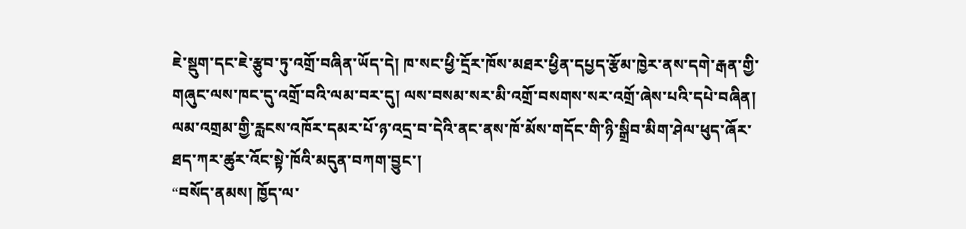ཇེ་སྡུག་དང་ཇེ་རྩུབ་ཏུ་འགྲོ་བཞིན་ཡོད་དེ། ཁ་སང་ཕྱི་དྲོར་ཁོས་མཐར་ཕྱིན་དཔྱད་རྩོམ་ཁྱེར་ནས་དགེ་རྒན་གྱི་གཞུང་ལས་ཁང་དུ་འགྲོ་བའི་ལམ་བར་དུ། ལས་བསམ་སར་མི་འགྲོ་བསགས་སར་འགྲོ་ཞེས་པའི་དཔེ་བཞིན། ལམ་འགྲམ་གྱི་རླངས་འཁོར་དམར་པོ་ཉ་འདྲ་བ་དེའི་ནང་ནས་ཁོ་མོས་གདོང་གི་ཉི་སྒྲིབ་མིག་ཤེལ་ཕུད་ཞོར་ཐད་ཀར་ཚུར་འོང་སྟེ་ཁོའི་མདུན་བཀག་བྱུང་།
“བསོད་ནམས། ཁྱོད་ལ་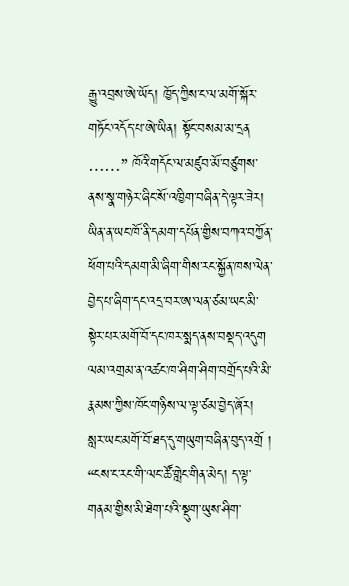རྒྱུ་འབྲས་ཨེ་ཡོད། ཁྱོད་ཀྱིས་ང་ལ་མགོ་སྐོར་གཏོང་འདོད་པ་ཨེ་ཡིན། སྟོང་བསམ་མ་དྲན ……” ཁོའི་གདོང་ལ་མཛུབ་མོ་བཙུགས་ནས་སྣ་གཉེར་ཞིང་སོ་འཁྱིག་བཞིན་དེ་ལྟར་ཟེར།
ཡིན་ན་ཡང་ཁོ་ནི་དམག་དཔོན་གྱིས་བཀའ་བཀྱོན་ཕོག་པའི་དམག་མི་ཞིག་གིས་རང་སྐྱོན་ཁས་ལེན་བྱེད་པ་ཞིག་དང་འདྲ་བར་ཨ་ལན་ཙམ་ཡང་མི་སྟེར་པར་མགོ་བོ་དང་ཁར་སྨད་ནས་བསྡད་འདུག ལམ་འགྲམ་ན་འཚང་ཁ་ཤིག་ཤིག་བགྲོད་པའི་མི་རྣམས་ཀྱིས་ཁོང་གཉིས་ལ་ལྟ་ཙམ་བྱེད་ཞོར། སླར་ཡང་མགོ་བོ་ཐད་དུ་གཡུག་བཞིན་བུད་འགྲོ །
“ངས་ང་རང་གི་ལང་ཚོ་གླེང་གིན་མེད། ད་ལྟ་གནམ་གྱིས་མི་ཐེག་པའི་སྡུག་ཡུས་ཤིག་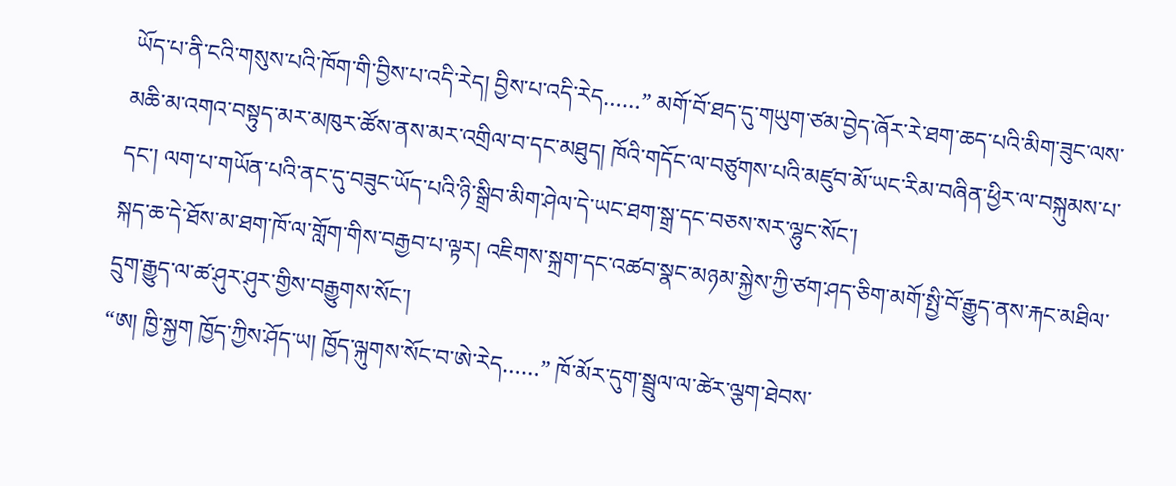ཡོད་པ་ནི་ངའི་གསུས་པའི་ཁོག་གི་བྱིས་པ་འདི་རེད། བྱིས་པ་འདི་རེད……” མགོ་བོ་ཐད་དུ་གཡུག་ཙམ་བྱེད་ཞོར་རེ་ཐག་ཆད་པའི་མིག་ཟུང་ལས་མཆི་མ་འགའ་བསྟུད་མར་མཁུར་ཚོས་ནས་མར་འགྲིལ་བ་དང་མཐུད། ཁོའི་གདོང་ལ་བཙུགས་པའི་མཛུབ་མོ་ཡང་རིམ་བཞིན་ཕྱིར་ལ་བསྐུམས་པ་དང་། ལག་པ་གཡོན་པའི་ནང་དུ་བཟུང་ཡོད་པའི་ཉི་སྒྲིབ་མིག་ཤེལ་དེ་ཡང་ཐག་སྒྲ་དང་བཅས་སར་ལྷུང་སོང་།
སྐད་ཆ་དེ་ཐོས་མ་ཐག་ཁོ་ལ་གློག་གིས་བརྒྱབ་པ་ལྟར། འཇིགས་སྐྲག་དང་འཚབ་སྣང་མཉམ་སྐྱེས་ཀྱི་ཙག་ཤད་ཅིག་མགོ་སྤྱི་བོ་རྒྱུད་ནས་རྐང་མཐིལ་དྲུག་རྒྱུད་ལ་ཚ་ཤུར་ཤུར་གྱིས་བརྒྱུགས་སོང་།
“ཨ། ཁྱི་སྐྱག ཁྱོད་ཀྱིས་ཤོད་ཡ། ཁྱོད་ལྐུགས་སོང་བ་ཨེ་རེད……” ཁོ་མོར་དུག་སྦྲུལ་ལ་ཚེར་ལྕག་ཐེབས་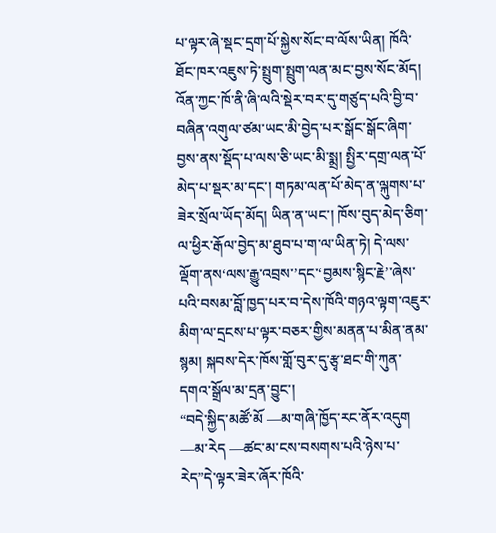པ་ལྟར་ཞེ་སྡང་དྲག་པོ་སྐྱེས་སོང་བ་ལོས་ཡིན། ཁོའི་ཐོང་ཁར་འཇུས་ཏེ་སྤྲུག་སྤྲུག་ལན་མང་བྱས་སོང་མོད། འོན་ཀྱང་ཁོ་ནི་ཞི་ལའི་སྡེར་བར་དུ་གཙུད་པའི་བྱི་བ་བཞིན་འགུལ་ཙམ་ཡང་མི་བྱེད་པར་སྒོང་སྒོང་ཞིག་བྱས་ནས་སྡོད་པ་ལས་ཅི་ཡང་མི་སྨྲ། སྤྱིར་དགྲ་ལན་པོ་མེད་པ་སྡར་མ་དང་། གཏམ་ལན་པོ་མེད་ན་ལྐུགས་པ་ཟེར་སྲོལ་ཡོད་མོད། ཡིན་ན་ཡང་། ཁོས་བུད་མེད་ཅིག་ལ་ཕྱིར་རྒོལ་བྱེད་མ་ཐུབ་པ་ག་ལ་ཡིན་ཏེ། དེ་ལས་ལྡོག་ནས‘ལས་རྒྱུ་འབྲས་’དང་‘བྱམས་སྙིང་རྗེ’་ཞེས་པའི་བསམ་བློ་ཁྱད་པར་བ་དེས་ཁོའི་གཉའ་ལྟག་འཇུར་མིག་ལ་དྲངས་པ་ལྟར་བཅར་གྱིས་མནན་པ་མིན་ནམ་སྙམ། སྐབས་དེར་ཁོས་གློ་བུར་དུ་རྩྭ་ཐང་གི་ཀུན་དགའ་སྒྲོལ་མ་དྲན་བྱུང་།
“བདེ་སྐྱིད་མཚོ་མོ —མ་གཞི་ཁྱོད་རང་ནོར་འདུག —མ་རེད —ཚང་མ་ངས་བསགས་པའི་ཉེས་པ་རེད”དེ་ལྟར་ཟེར་ཞོར་ཁོའི་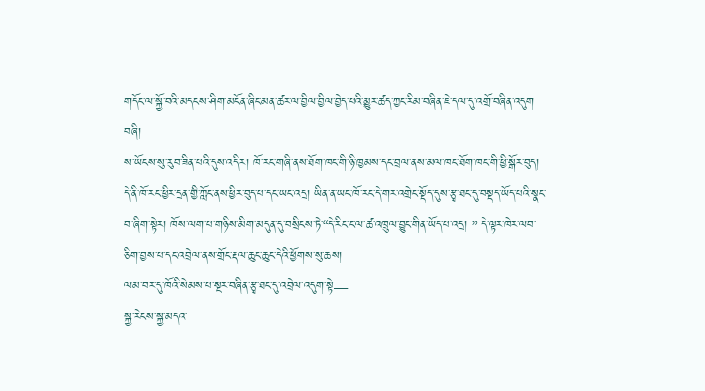གདོང་ལ་སྐྱོ་བའི་མདངས་ཤིག་མངོན་ཞིང་མན་ཚར་ལ་བྱིལ་བྱིལ་བྱེད་པའི་མྱུར་ཚད་ཀྱང་རིམ་བཞིན་ཇེ་དལ་དུ་འགྲོ་བཞིན་འདུག
བཞི།
ས་ཡོངས་སུ་རུབ་ཟིན་པའི་དུས་འདིར། ཁོ་རང་གཞི་ནས་ཐོག་ཁང་གི་ཉི་ཁྱམས་དང་བྲལ་ནས་མལ་ཁང་ཐོག་ཁང་གི་ཕྱི་སྒོར་བུད། དེ་ནི་ཁོ་རང་ཕྱིར་དྲན་གྱི་ཀློང་ནས་ཕྱིར་བུད་པ་དང་ཡང་འདྲ། ཡིན་ན་ཡང་ཁོ་རང་དེ་གར་འགྲེང་སྡོད་དུས་རྩྭ་ཐང་དུ་བསྡད་ཡོད་པའི་སྣང་བ་ཞིག་སྟེར། ཁོས་ལག་པ་གཉིས་མིག་མདུན་དུ་བསྲིངས་ཏེ་“དེ་རིང་ང་ལ་ཚ་འཁྲུལ་བྱུང་གིན་ཡོད་པ་འདྲ། ” དེ་ལྟར་ཁེར་ལབ་ཅིག་བྱས་པ་དང་འབྲེལ་ནས་གྲོང་རྡལ་ཆུང་ཆུང་དེའི་ཕྱོགས་སུ་ཆས།
ལམ་བར་དུ་ཁོའི་སེམས་པ་སྔར་བཞིན་རྩྭ་ཐང་དུ་འབྲེལ་འདུག་སྟེ—
སྐྱ་རེངས་སྐྱ་མདའ་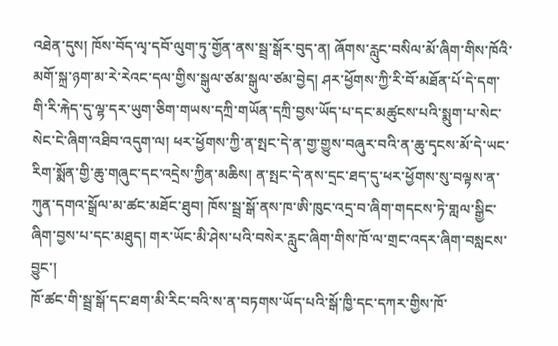འཐེན་དུས། ཁོས་བོད་ལྭ་དབོ་ལུག་ཏུ་གྱོན་ནས་སྦྲ་སྒོར་བུད་ན། ཞོགས་རླུང་བསིལ་མོ་ཞིག་གིས་ཁོའི་མགོ་སྐྲ་ཉག་མ་རེ་རེའང་དལ་གྱིས་སྒུལ་ཙམ་སྒུལ་ཙམ་བྱེད། ཤར་ཕྱོགས་ཀྱི་རི་བོ་མཐོན་པོ་དེ་དག་གི་རི་རྐེད་དུ་ལྷ་དར་ཡུག་ཅིག་གཡས་དཀྲི་གཡོན་དཀྲི་བྱས་ཡོད་པ་དང་མཚུངས་པའི་སྨུག་པ་སེང་སེང་ངེ་ཞིག་འཐིབ་འདུག་ལ། ཕར་ཕྱོགས་ཀྱི་ན་སྤང་དེ་ན་གྱ་གྱུས་བཞུར་བའི་ན་ཆུ་དྭངས་མོ་དེ་ཡང་རིག་སྨོན་གྱི་ཆུ་གཞུང་དང་འདྲེས་ཀྱིན་མཆིས། ན་སྤང་དེ་ནས་དྲང་ཐད་དུ་ཕར་ཕྱོགས་སུ་བལྟས་ན་ཀུན་དགའ་སྒྲོལ་མ་ཚང་མཐོང་ཐུབ། ཁོས་སྦྲ་སྒོ་ནས་ཁ་ཨི་ཁུང་འདྲ་བ་ཞིག་གདངས་ཏེ་གླལ་སྒྱིང་ཞིག་བྱས་པ་དང་མཐུད། གར་ཡོང་མི་ཤེས་པའི་བསེར་རླུང་ཞིག་གིས་ཁོ་ལ་གྲང་འདར་ཞིག་བསླངས་བྱུང་།
ཁོ་ཚང་གི་སྦྲ་སྒོ་དང་ཐག་མི་རིང་བའི་ས་ན་བཏགས་ཡོད་པའི་སྒོ་ཁྱི་དང་དཀར་གྱིས་ཁོ་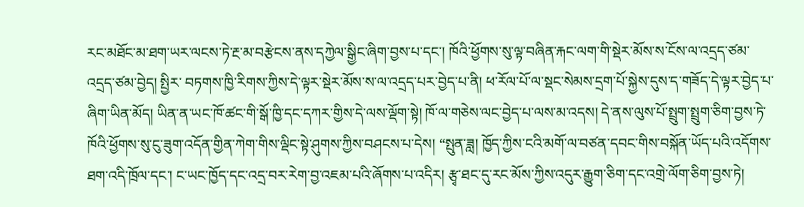རང་མཐོང་མ་ཐག་ཡར་ལངས་ཏེ་རྔ་མ་བརྩེངས་ནས་དཀྱེལ་སྒྱིང་ཞིག་བྱས་པ་དང་། ཁོའི་ཕྱོགས་སུ་ལྟ་བཞིན་རྐང་ལག་གི་སྡེར་མོས་ས་ངོས་ལ་འདྲད་ཙམ་འདྲད་ཙམ་བྱེད། སྤྱིར་ བཏགས་ཁྱི་རིགས་ཀྱིས་དེ་ལྟར་སྡེར་མོས་ས་ལ་འདྲད་པར་བྱེད་པ་ནི། ཕ་རོལ་པོ་ལ་སྡང་སེམས་དྲག་པོ་སྐྱེས་དུས་ད་གཟོད་དེ་ལྟར་བྱེད་པ་ཞིག་ཡིན་མོད། ཡིན་ན་ཡང་ཁོ་ཚང་གི་སྒོ་ཁྱི་དང་དཀར་གྱིས་དེ་ལས་ལྡོག་སྟེ། ཁོ་ལ་གཅེས་ལང་བྱེད་པ་ལས་མ་འདས། དེ་ནས་ལུས་པོ་སྤྲུག་སྤྲུག་ཅིག་བྱས་ཏེ་ཁོའི་ཕྱོགས་སུ་ངུ་ཟུག་འདོན་གྱིན་ཀེག་གིས་ལྡིང་སྟེ་ཤུགས་ཀྱིས་བཤངས་པ་དེས། “སྤུན་ཟླ། ཁྱོད་ཀྱིས་ངའི་མགོ་ལ་བཙན་དབང་གིས་བསྐོན་ཡོད་པའི་འདོགས་ཐག་འདི་ཁྲོལ་དང་། ང་ཡང་ཁྱོད་དང་འདྲ་བར་རེག་བྱ་འཇམ་པའི་ཞོགས་པ་འདིར། རྩྭ་ཐང་དུ་རང་མོས་ཀྱིས་འདུར་རྒྱུག་ཅིག་དང་འགྲེ་ལོག་ཅིག་བྱས་ཏེ།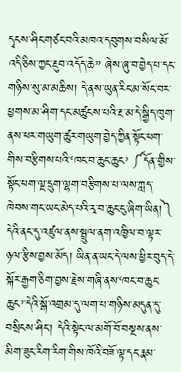དྭངས་ཤིང་གཙང་བའི་མཁའ་དབུགས་བསིལ་མོ་འདི་ཅིས་ཀྱང་རྔུབ་འདོད་ཆེ” ཞེས་ཞུ་བ་བྱེད་པ་དང་གཉིས་སུ་མ་མཆིས། དེ་ནས་ཡུན་རིང་མ་སོང་བར་ཕྱགས་མ་ཤིག་དང་མཚུངས་པའི་རྔ་མ་དེ་སྒྱིད་ཁུག་ནས་ཕར་གཡུག་ཚུར་གཡུག་བྱེད་ཀྱིན་སྟོང་ཕག་གིས་བརྩིགས་པའི་‘ཁང་བ་ཆུང་ཆུང’ ༼དོན་གྱིས་སྟོང་ཕག་ལྔ་དྲུག་ལྷག་བརྩིགས་པ་ལས་ཀླད་ཁེབས་གང་ཡང་མེད་པའི་རྭ་བ་ཆུང་ངུ་ཞིག་ཡིན།༽ དེའི་ནང་དུ་འཛུལ་ནས་སྦྲུལ་ནག་འཁྱིལ་བ་ལྟར་ཉལ་རྩིས་བྱས་མོད། ཡིན་ན་ཡང་དེ་ལས་ཕྱིར་བུད་དེ་སྐོར་རྒྱག་ཅིག་བྱས་རྗེས་གཞི་ནས་‘ཁང་བ་ཆུང་ཆུང’་དེའི་སྒོ་འགྲམ་དུ་ལག་པ་གཉིས་མདུན་དུ་བསྲིངས་ཤིང་། དེའི་སྟེང་ལ་མགོ་བོ་བསྔས་ནས་མིག་ཟུང་རིག་རིག་གིས་ཁོའི་བཟོ་ལྟ་དང་རྣམ་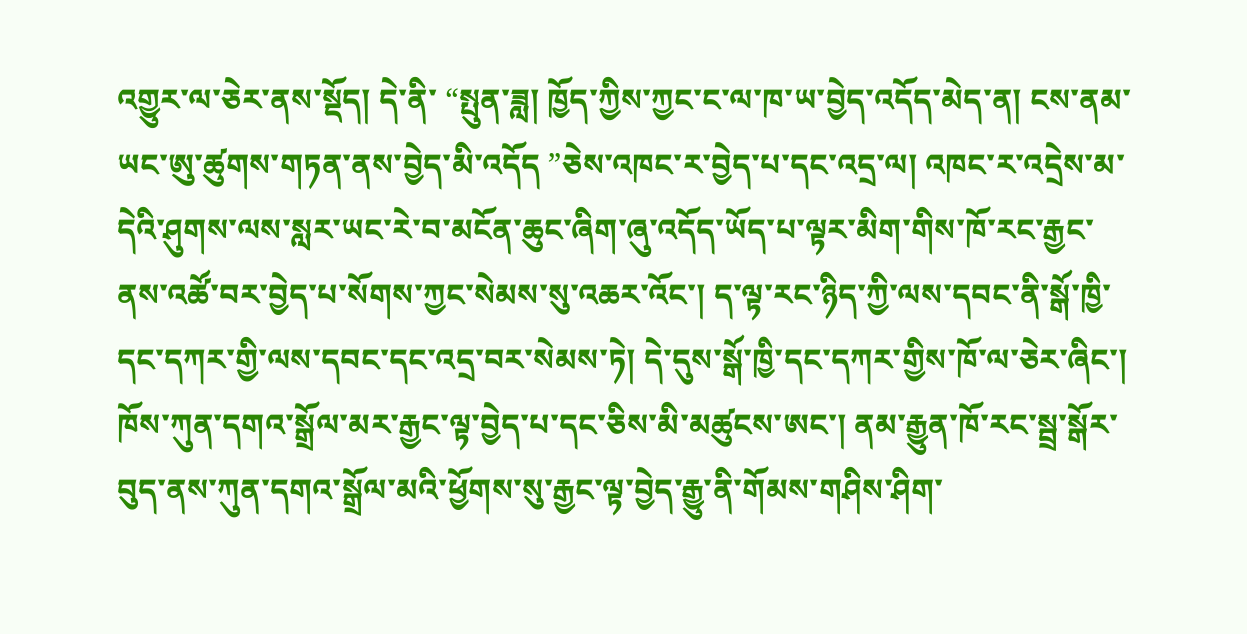འགྱུར་ལ་ཅེར་ནས་སྡོད། དེ་ནི་ “སྤུན་ཟླ། ཁྱོད་ཀྱིས་ཀྱང་ང་ལ་ཁ་ཡ་བྱེད་འདོད་མེད་ན། ངས་ནམ་ཡང་ཨུ་ཚུགས་གཏན་ནས་བྱེད་མི་འདོད ”ཅེས་འཁང་ར་བྱེད་པ་དང་འདྲ་ལ། འཁང་ར་འདྲེས་མ་དེའི་ཤུགས་ལས་སླར་ཡང་རེ་བ་མངོན་ཆུང་ཞིག་ཞུ་འདོད་ཡོད་པ་ལྟར་མིག་གིས་ཁོ་རང་རྒྱང་ནས་འཚོ་བར་བྱེད་པ་སོགས་ཀྱང་སེམས་སུ་འཆར་འོང་། ད་ལྟ་རང་ཉིད་ཀྱི་ལས་དབང་ནི་སྒོ་ཁྱི་དང་དཀར་གྱི་ལས་དབང་དང་འདྲ་བར་སེམས་ཏེ། དེ་དུས་སྒོ་ཁྱི་དང་དཀར་གྱིས་ཁོ་ལ་ཅེར་ཞིང་། ཁོས་ཀུན་དགའ་སྒྲོལ་མར་རྒྱང་ལྟ་བྱེད་པ་དང་ཅིས་མི་མཚུངས་ཨང་། ནམ་རྒྱུན་ཁོ་རང་སྦྲ་སྒོར་བུད་ནས་ཀུན་དགའ་སྒྲོལ་མའི་ཕྱོགས་སུ་རྒྱང་ལྟ་བྱེད་རྒྱུ་ནི་གོམས་གཤིས་ཤིག་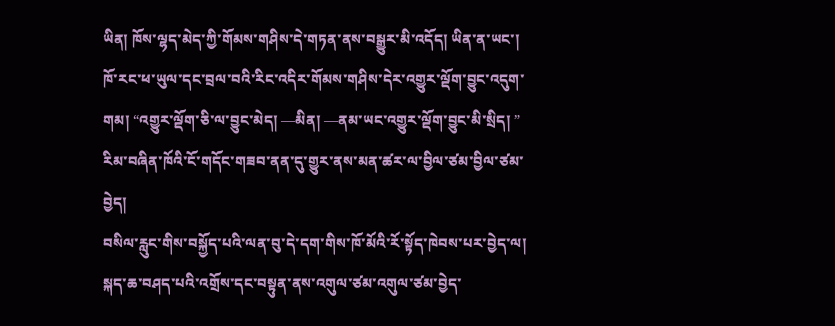ཡིན། ཁོས་ལྷད་མེད་ཀྱི་གོམས་གཤིས་དེ་གཏན་ནས་བསྒྱུར་མི་འདོད། ཡིན་ན་ཡང་། ཁོ་རང་ཕ་ཡུལ་དང་བྲལ་བའི་རིང་འདིར་གོམས་གཤིས་དེར་འགྱུར་ལྡོག་བྱུང་འདུག་གམ། “འགྱུར་ལྡོག་ཅི་ལ་བྱུང་མེད། —མིན། —ནམ་ཡང་འགྱུར་ལྡོག་བྱུང་མི་སྲིད། ” རིམ་བཞིན་ཁོའི་ངོ་གདོང་གཟབ་ནན་དུ་གྱུར་ནས་མན་ཚར་ལ་བྱིལ་ཙམ་བྱིལ་ཙམ་བྱེད།
བསིལ་རླུང་གིས་བསྐྱོད་པའི་ལན་བུ་དེ་དག་གིས་ཁོ་མོའི་རོ་སྟོད་ཁེབས་པར་བྱེད་ལ། སྐད་ཆ་བཤད་པའི་འགྲོས་དང་བསྟུན་ནས་འགུལ་ཙམ་འགུལ་ཙམ་བྱེད་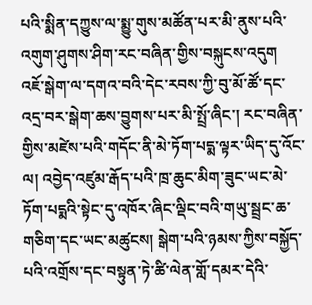པའི་སྨིན་དཀྱུས་ལ་སྨྱུ་གུས་མཚོན་པར་མི་ནུས་པའི་འགུག་ཤུགས་ཤིག་རང་བཞིན་གྱིས་བསྐུངས་འདུག འཇོ་སྒེག་ལ་དགའ་བའི་དེང་རབས་ཀྱི་བུ་མོ་ཚོ་དང་འདྲ་བར་སྒེག་ཆས་བྱུགས་པར་མི་སྤྲོ་ཞིང་། རང་བཞིན་གྱིས་མཛེས་པའི་གདོང་ནི་མེ་ཏོག་པདྨ་ལྟར་ཡིད་དུ་འོང་ལ། འབྱེད་འཛུམ་རྒོད་པའི་ཁྲ་ཆུང་མིག་ཟུང་ཡང་མེ་ཏོག་པདྨའི་སྟེང་དུ་འཁོར་ཞིང་ལྡིང་བའི་གཡུ་སྦྲང་ཆ་གཅིག་དང་ཡང་མཚུངས། སྒེག་པའི་ཉམས་ཀྱིས་བསྐྱོད་པའི་འགྲོས་དང་བསྟུན་ཏེ་ཚི་ལེན་གློ་དམར་དེའི་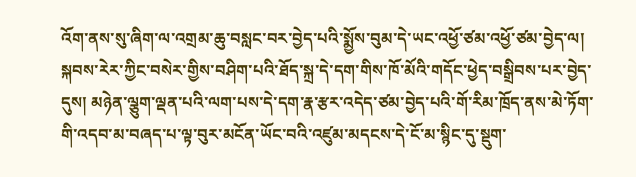འོག་ནས་སུ་ཞིག་ལ་འགྲམ་ཆུ་བསླང་བར་བྱེད་པའི་སྨྱོས་བུམ་དེ་ཡང་འཕྱོ་ཙམ་འཕྱོ་ཙམ་བྱེད་ལ། སྐབས་རེར་ཀྱིང་བསེར་གྱིས་བཤིག་པའི་ཐོད་སྐྲ་དེ་དག་གིས་ཁོ་མོའི་གདོང་ཕྱེད་བསྒྲིབས་པར་བྱེད་དུས། མཉེན་ལྕུག་ལྡན་པའི་ལག་པས་དེ་དག་རྣ་རྩར་འདེད་ཙམ་བྱེད་པའི་གོ་རིམ་ཁྲོད་ནས་མེ་ཏོག་གི་འདབ་མ་བཞད་པ་ལྟ་བུར་མངོན་ཡོང་བའི་འཛུམ་མདངས་དེ་ངོ་མ་སྙིང་དུ་སྡུག་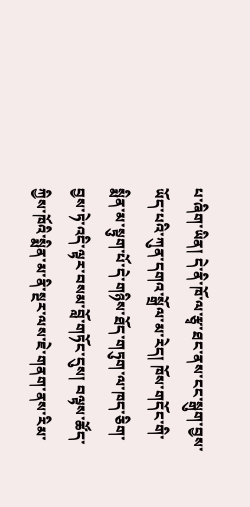པ་ཞིག་ཡིན། དེ་ནི་ཁོ་ལ་རྩྭ་ཐང་ནས་ངང་སྒུག་བྱས་ཡོད་པའི་ཀུན་དགའ་སྒྲོལ་མ་རེད། ཁོས་གདོང་གི་སྨིན་མ་སྟུག་པོ་དེ་གཉིས་ཐོད་གཏུག་ལ་ཁད་ཅིག་བྱས་ཏེ་འདི་ལྟར་བསམ་བློ་གཏོང་དུས། བལྟས་ཚོད་ཀྱིས་ཁོའི་སྨིན་མ་ནི་སྔར་ལས་ཇེ་གནག་ནས་རིམ་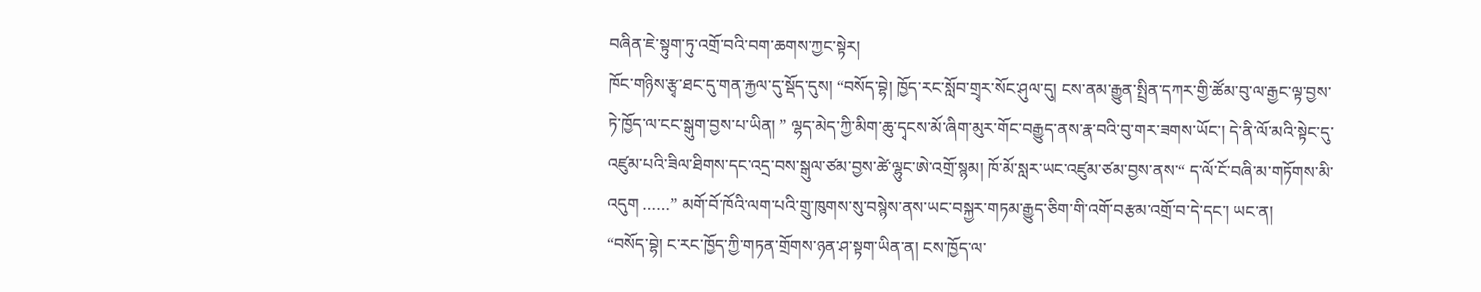བཞིན་ཇེ་སྟུག་ཏུ་འགྲོ་བའི་བག་ཆགས་ཀྱང་སྟེར།
ཁོང་གཉིས་རྩྭ་ཐང་དུ་གན་རྐྱལ་དུ་སྡོད་དུས། “བསོད་བྷེ། ཁྱོད་རང་སློབ་གྲྭར་སོང་ཤུལ་དུ། ངས་ནམ་རྒྱུན་སྤྲིན་དཀར་གྱི་ཚོམ་བུ་ལ་རྒྱང་ལྟ་བྱས་ཏེ་ཁྱོད་ལ་ངང་སྒུག་བྱས་པ་ཡིན། ” ལྷད་མེད་ཀྱི་མིག་ཆུ་དྭངས་མོ་ཞིག་མུར་གོང་བརྒྱུད་ནས་རྣ་བའི་བུ་གར་ཟགས་ཡོང་། དེ་ནི་ལོ་མའི་སྟེང་དུ་འཛུམ་པའི་ཟིལ་ཐིགས་དང་འདྲ་བས་སྒུལ་ཙམ་བྱས་ཚེ་ལྷུང་ཨེ་འགྲོ་སྙམ། ཁོ་མོ་སླར་ཡང་འཛུམ་ཙམ་བྱས་ནས་“ ད་ལོ་ངོ་བཞི་མ་གཏོགས་མི་འདུག ……” མགོ་བོ་ཁོའི་ལག་པའི་གྲུ་ཁུགས་སུ་བསྙེས་ནས་ཡང་བསྐྱར་གཏམ་རྒྱུད་ཅིག་གི་འགོ་བརྩམ་འགྲོ་བ་དེ་དང་། ཡང་ན།
“བསོད་བྷེ། ང་རང་ཁྱོད་ཀྱི་གཏན་གྲོགས་ཉན་ཤ་སྟག་ཡིན་ན། ངས་ཁྱོད་ལ་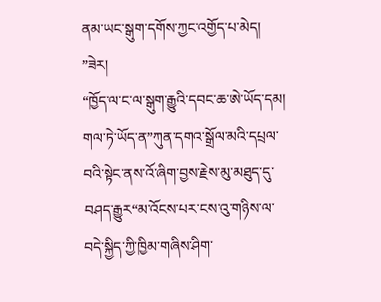ནམ་ཡང་སྒུག་དགོས་ཀྱང་འགྱོད་པ་མེད། ”ཟེར།
“ཁྱོད་ལ་ང་ལ་སྒུག་རྒྱུའི་དབང་ཆ་ཨེ་ཡོད་དམ། གལ་ཏེ་ཡོད་ན”ཀུན་དགའ་སྒྲོལ་མའི་དཔྲལ་བའི་སྟེང་ནས་འོ་ཞིག་བྱས་རྗེས་མུ་མཐུད་དུ་བཤད་རྒྱུར“མ་འོངས་པར་ངས་འུ་གཉིས་ལ་བདེ་སྐྱིད་ཀྱི་ཁྱིམ་གཞིས་ཤིག་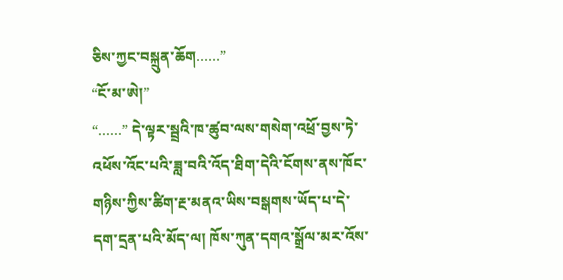ཅིས་ཀྱང་བསྐྲུན་ཆོག……”
“ངོ་མ་ཨེ།”
“……” དེ་ལྟར་སྦྲའི་ཁ་ཚུབ་ལས་གསེག་འཕྲོ་བྱས་ཏེ་འཕོས་འོང་པའི་ཟླ་བའི་འོད་ཐིག་དེའི་ངོགས་ནས་ཁོང་གཉིས་ཀྱིས་ཚིག་རྔ་མནའ་ཡིས་བསྒགས་ཡོད་པ་དེ་དག་དྲན་པའི་མོད་ལ། ཁོས་ཀུན་དགའ་སྒྲོལ་མར་འོས་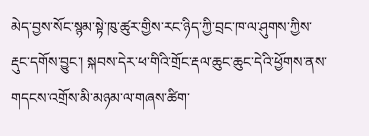མེད་བྱས་སོང་སྙམ་སྟེ་ཁུ་ཚུར་གྱིས་རང་ཉིད་ཀྱི་བྲང་ཁ་ལ་ཤུགས་ཀྱིས་རྡུང་དགོས་བྱུང་། སྐབས་དེར་ཕ་གིའི་གྲོང་རྡལ་ཆུང་ཆུང་དེའི་ཕྱོགས་ནས་གདངས་འགྲོས་མི་མཉམ་ལ་གཞས་ཚིག་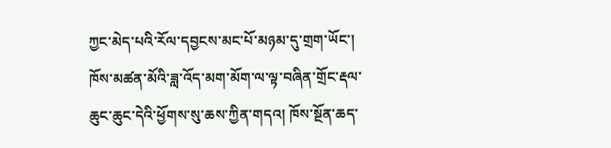ཀྱང་མེད་པའི་རོལ་དབྱངས་མང་པོ་མཉམ་དུ་གྲག་ཡོང་། ཁོས་མཚན་མོའི་ཟླ་འོད་མག་མོག་ལ་ལྟ་བཞིན་གྲོང་རྡལ་ཆུང་ཆུང་དེའི་ཕྱོགས་སུ་ཆས་ཀྱིན་གདའ། ཁོས་སྔོན་ཆད་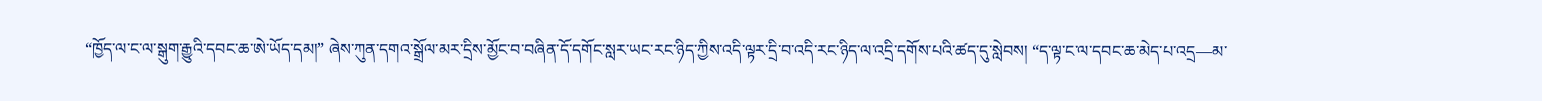“ཁྱོད་ལ་ང་ལ་སྒུག་རྒྱུའི་དབང་ཆ་ཨེ་ཡོད་དམ།” ཞེས་ཀུན་དགའ་སྒྲོལ་མར་དྲིས་མྱོང་བ་བཞིན་དོ་དགོང་སླར་ཡང་རང་ཉིད་ཀྱིས་འདི་ལྟར་དྲི་བ་འདི་རང་ཉིད་ལ་འདྲི་དགོས་པའི་ཚད་དུ་སླེབས། “ད་ལྟ་ང་ལ་དབང་ཆ་མེད་པ་འདྲ—མ་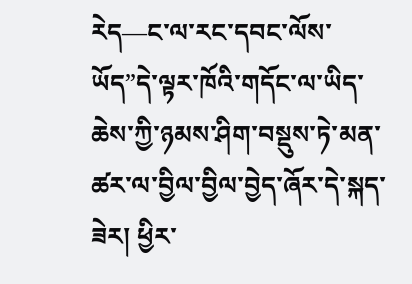རེད—ང་ལ་རང་དབང་ལོས་ཡོད”དེ་ལྟར་ཁོའི་གདོང་ལ་ཡིད་ཆེས་ཀྱི་ཉམས་ཤིག་བསྡུས་ཏེ་མན་ཚར་ལ་བྱིལ་བྱིལ་བྱེད་ཞོར་དེ་སྐད་ཟེར། ཕྱིར་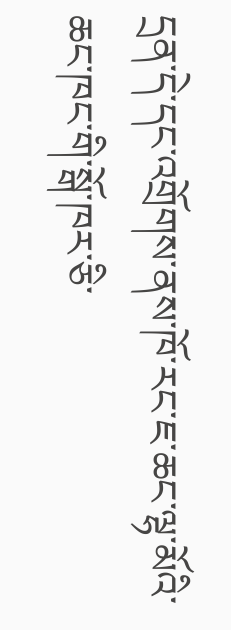དྲན་དེ་དང་འགྲོགས་ནས་ཁོ་རང་ཇ་ཆང་ལྷ་མོའི་ཆང་ཁང་གི་སྒོ་ཁར་ཅི་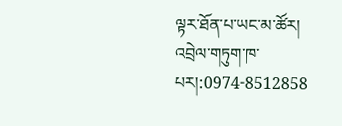ལྟར་ཐོན་པ་ཡང་མ་ཚོར།
འབྲེལ་གཏུག་ཁ་པར།:0974-8512858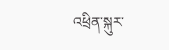འཕྲིན་སྐུར་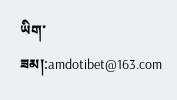ཡིག་ཟམ།:amdotibet@163.com